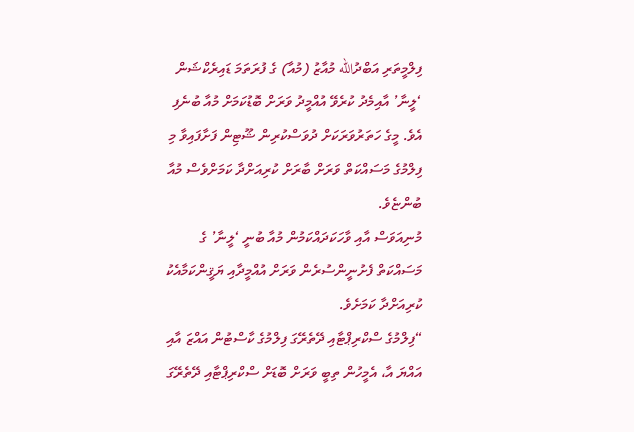ފިލްމީތަރި އަބްދުالله މުއާޒު (މުއާ) ގެ ފުރަތަމަ ޑައިރެކްޝަން ‘ލީނާ’ އާއިމެދު ކުރެވޭ އުއްމީދު ވަރަށް ބޮޑުކަމަށް މުއާ ބުނެފި އެވެ. މީގެ ހަތަރުވަރަކަށް ދުވަސްކުރިން ޝޫޓިން ފަށާފައިވާ މި ފިލްމުގެ މަސައްކަތް ވަރަށް ބާރަށް ކުރިއަށްދާ ކަމަށްވެސް މުއާ ބުންޏެވެ.
މުނިއަވަސް އާއި ވާހަކަދައްކަމުން މުއާ ބުނީ ‘ލީނާ’ ގެ މަސައްކަތް ފެށުނީންސުރެން ވަރަށް އުއްމީދާއި ޔަޤީންކަމާއެކު ކުރިއަށްދާ ކަމަށެވެ.
“ފިލްމުގެ ސްކްރިޕްޓާއި ދޭތެރޭގަ ފިލްމުގެ ކާސްޓުން އައްޒަ އާއި އައްޔަ އާ، އެމީހުން ތިބީ ވަރަށް ބޮޑަށް ސްކްރިޕްޓާއި ދޭތެރޭގަ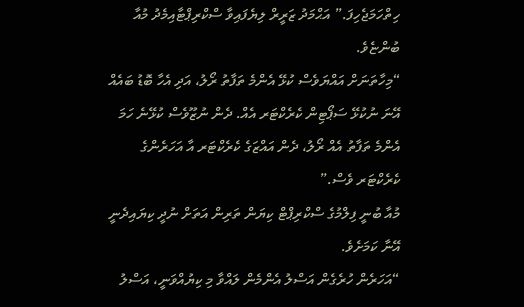ހިތްހަމަޖެހިފަ.” އަޙްމަދު ޒަރީރް ލިޔެފައިވާ ސްކްރިޕްޓާއިމެދު މުއާ ބުންޏެވެ.
“މިހާތަނަށް އައްޔަވެސް ކުޅޭ އެންމެ ތަފާތު ރޯލު، އަދި އެހާ ބޮޑު ބައެއް އޭނަ ނުކުޅޭ ސަޕޯޓިން ކެރެކްޓަރ އެއް. ދެން ނުޒޫވެސް ކުޅޭނެ ހަމަ އެންމެ ތަފާތު އެއް ރޯލު، ދެން އައްޒަގެ ކެރެކްޓަރ އާ އަހަރެންގެ ކެރެކްޓަރ ވެސް.”
މުއާ ބުނީ ފިލްމުގެ ސްކްރިޕްޓް ކިޔަން ތަރިން އަތަށް ނުދީ ކިޔައިދެނީ އޭނާ ކަމަށެވެ.
“އަހަރެން ހުރެގެން އަސްލު އެންމެން ލައްވާ މި ކިޔުއްވަނީ، އަސްލު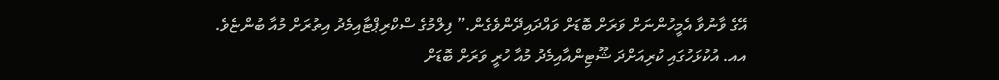އޭގެ ވާނުވާ އެމީހުންނަށް ވަރަށް ބޮޑަށް ވައްދައިދޭންވެގެން.” ފިލްމުގެ ސްކްރިޕްޓާއިމެދު އިތުރަށް މުއާ ބުންޏެވެ.
އއ. އުކުޅަހުގައި ކުރިއަށްދަ ޝޫޓިންއާއިމެދު މުއާ ހުރީ ވަރަށް ބޮޑަށް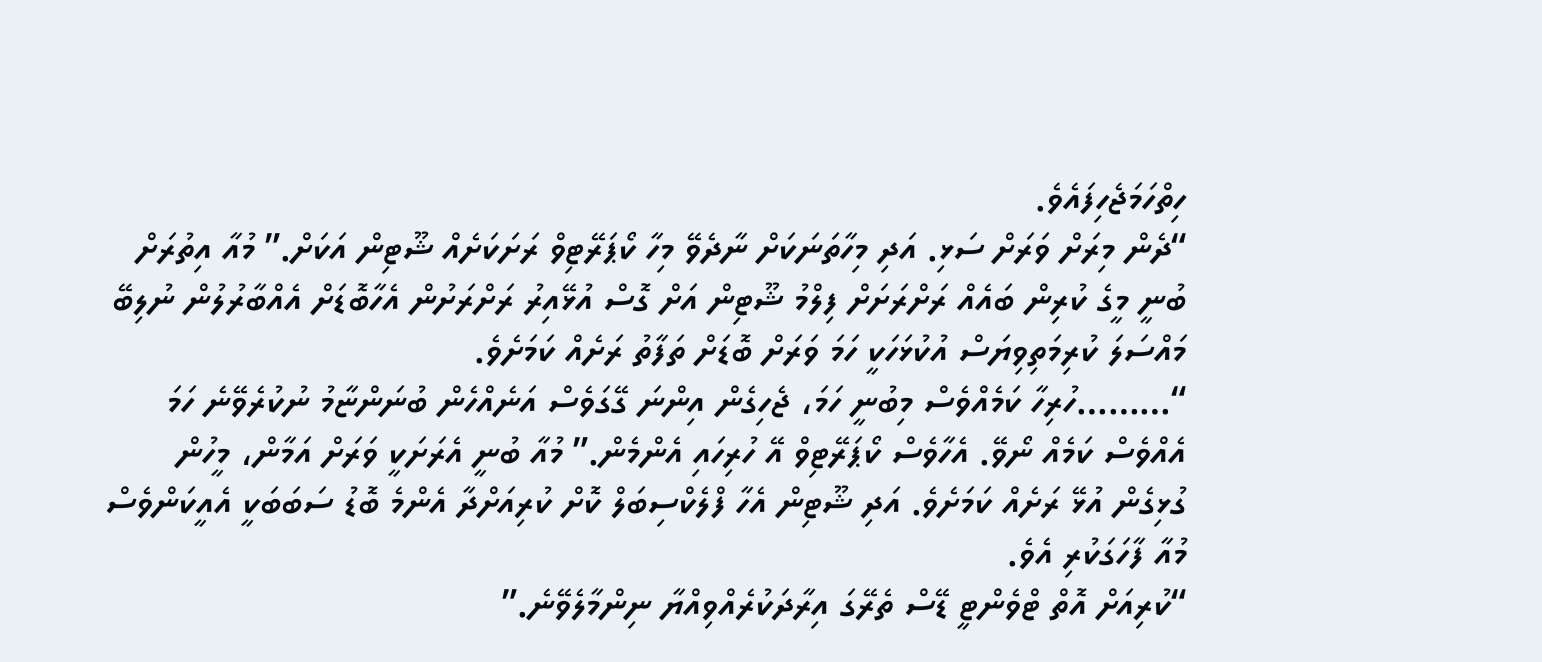ހިތްހަމަޖެހިފައެވެ.
“ދެން މިރަށް ވަރަށް ސަޅި. އަދި މިހާތަނަކަށް ނާދެވޭ މިހާ ކޯޕަރޭޓިވް ރަށަކަށެއް ޝޫޓިން އަކަށް.” މުއާ އިތުރަށް ބުނީ މީގެ ކުރިން ބައެއް ރަށްރަށަށް ފިލްމު ޝޫޓިން އަށް ގޮސް އުޅޭއިރު ރަށްރަށުން އެހާބޮޑަށް އެއްބާރުލުން ނުލިބޭ މައްސަލަ ކުރިމަތިވިޔަސް އުކުޅަހަކީ ހަމަ ވަރަށް ބޮޑަށް ތަފާތު ރަށެއް ކަމަށެވެ.
“………ހުރިހާ ކަމެއްވެސް މިބުނީ ހަމަ، ޖެހިގެން އިންނަ ގޭގަވެސް އަނެއްހެން ބުނަންޏާމު ނުކުރެވޭނެ ހަމަ އެއްވެސް ކަމެއް ނޯވޭ. އެހާވެސް ކޯޕަރޭޓިވް އޭ ހުރިހައި އެންމެން.” މުއާ ބުނީ އެރަށަކީ ވަރަށް އަމާން، މީހުން ގުޅިގެން އުޅޭ ރަށެއް ކަމަށެވެ. އަދި ޝޫޓިން އެހާ ފްލެކްސިބަލް ކޮށް ކުރިއަށްދާ އެންމެ ބޮޑު ސަބަބަކީ އެއީކަންވެސް މުއާ ފާހަގަކުރި އެވެ.
“ކުރިއަށް އޮތް ޓްވެންޓީ ޑޭސް ތެރޭގަ އިރާދަކުރެއްވިއްޔާ ނިންމާލެވޭނެ.”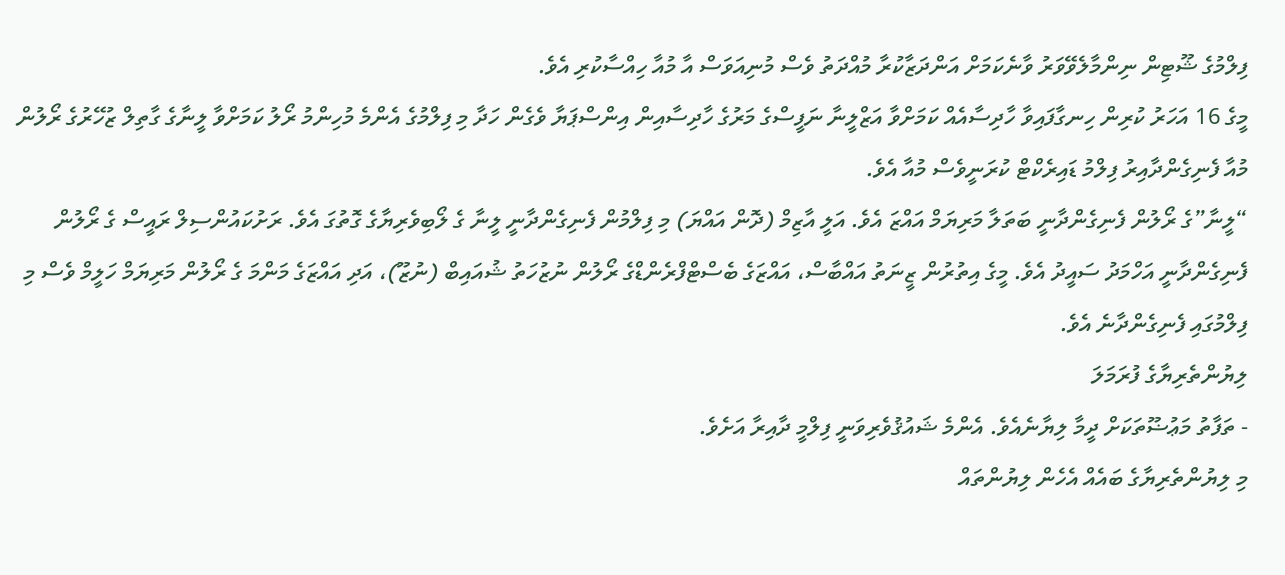ފިލްމުގެ ޝޫޓިން ނިންމާލެވޭވަރު ވާނެކަމަށް އަންދަޒާކުރާ މުއްދަތު ވެސް މުނިއަވަސް އާ މުއާ ހިއްސާކުރި އެވެ.
މީގެ 16 އަހަރު ކުރިން ހިނގާފައިވާ ހާދިސާއެއް ކަމަށްވާ އަޒްލީނާ ނަފީސްގެ މަރުގެ ހާދިސާއިން އިންސްޕަޔާ ވެގެން ހަދާ މި ފިލްމުގެ އެންމެ މުހިންމު ރޯލު ކަމަށްވާ ލީނާގެ ގާތިލް ޒުހޭރުގެ ރޯލުން މުއާ ފެނިގެންދާއިރު ފިލްމު ޑައިރެކްޓް ކުރަނީވެސް މުއާ އެވެ.
“ލީނާ”ގެ ރޯލުން ފެނިގެންދާނީ ބަތަލާ މަރިޔަމް އައްޒަ އެވެ. އަލީ އާޒިމް (ދޮން އައްޔަ) މި ފިލްމުން ފެނިގެންދާނީ ލީނާ ގެ ލޯބިވެރިޔާގެ ގޮތުގަ އެވެ. ރަށުކައުންސިލް ރައީސް ގެ ރޯލުން ފެނިގެންދާނީ އަހްމަދު ސައީދު އެވެ. މީގެ އިތުރުން ޒީނަތު އައްބާސް، އައްޒަގެ ބެސްޓްފްރެންޑްގެ ރޯލުން ނުޒުހަތު ޝުއައިބް (ނުޒޫ)، އަދި އައްޒަގެ މަންމަ ގެ ރޯލުން މަރިޔަމް ހަލީމް ވެސް މި ފިލްމުގައި ފެނިގެންދާނެ އެވެ.
ލިޔުންތެރިޔާގެ ފުރަމަލަ
- ތަފާތު މަޢުޟޫތަކަށް ދީމާ ލިޔާނެއެވެ. އެންމެ ޝައުޤުވެރިވަނީ ފިލްމީ ދާއިރާ އަށެވެ.
މި ލިޔުންތެރިޔާގެ ބައެއް އެހެން ލިޔުންތައް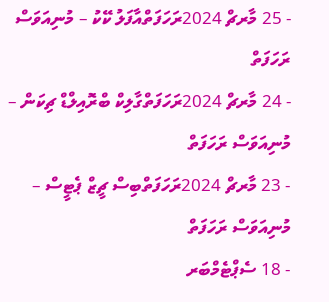- 25 މާރޗް 2024ރަހަފަތްއާފަލު ކޭކު – މުނިއަވަސް ރަހަފަތް
- 24 މާރޗް 2024ރަހަފަތްގާލިކް ބްރޮއިލްޑް ޗިކަން – މުނިއަވަސް ރަހަފަތް
- 23 މާރޗް 2024ރަހަފަތްބިސް ޗީޒް ޕެޓީސް – މުނިއަވަސް ރަހަފަތް
- 18 ސެޕްޓެމްބަރ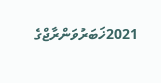2021ޚަބަރުވަންރާޖްގެ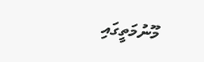މޫނުމަތީގައި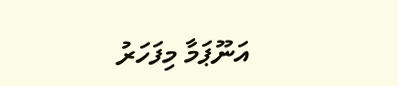އަނޫޕަމާ މިފަހަރު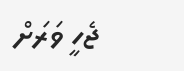ޖެހީ ވަރަށް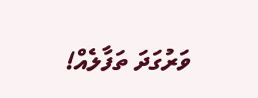ވަރުގަދަ ތަފާލެއް!